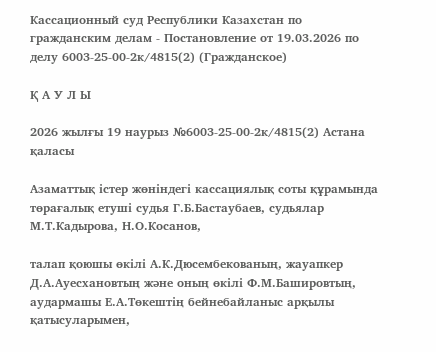Кассационный суд Республики Казахстан по гражданским делам - Постановление от 19.03.2026 по делу 6003-25-00-2к/4815(2) (Гражданское)

Қ А У Л Ы

2026 жылғы 19 наурыз №6003-25-00-2к/4815(2) Астана қаласы

Азаматтық істер жөніндегі кассациялық соты құрамында төрағалық етуші судья Г.Б.Бастаубаев, судьялар М.Т.Кадырова, Н.О.Косанов,

талап қоюшы өкілі А.К.Дюсембекованың, жауапкер Д.А.Ауесхановтың және оның өкілі Ф.М.Башировтың, аудармашы Е.А.Төкештің бейнебайланыс арқылы қатысуларымен,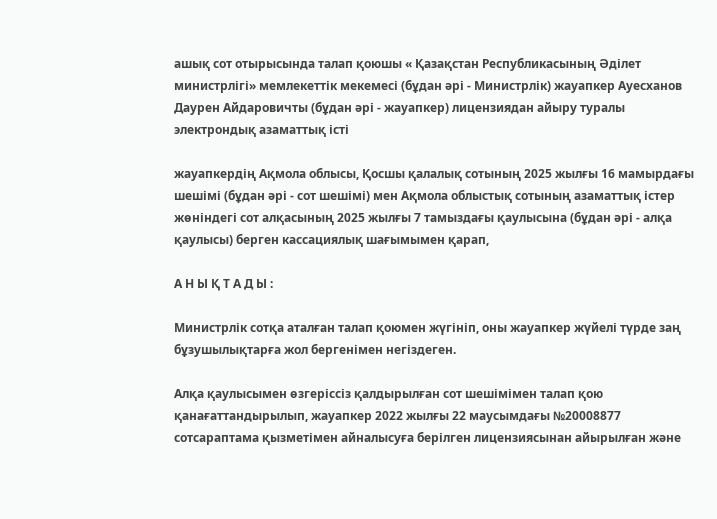ашық сот отырысында талап қоюшы « Қазақстан Республикасының Әділет министрлігі» мемлекеттік мекемесі (бұдан әрі - Министрлік) жауапкер Ауесханов Даурен Айдаровичты (бұдан әрі - жауапкер) лицензиядан айыру туралы электрондық азаматтық істі

жауапкердің Ақмола облысы, Қосшы қалалық сотының 2025 жылғы 16 мамырдағы шешімі (бұдан әрі - сот шешімі) мен Ақмола облыстық сотының азаматтық істер жөніндегі сот алқасының 2025 жылғы 7 тамыздағы қаулысына (бұдан әрі - алқа қаулысы) берген кассациялық шағымымен қарап,

А Н Ы Қ Т А Д Ы :

Министрлік сотқа аталған талап қоюмен жүгініп, оны жауапкер жүйелі түрде заң бұзушылықтарға жол бергенімен негіздеген.

Алқа қаулысымен өзгеріссіз қалдырылған сот шешімімен талап қою қанағаттандырылып, жауапкер 2022 жылғы 22 маусымдағы №20008877 сотсараптама қызметімен айналысуға берілген лицензиясынан айырылған және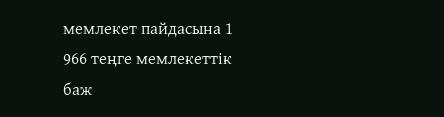мемлекет пайдасына 1 966 теңге мемлекеттік баж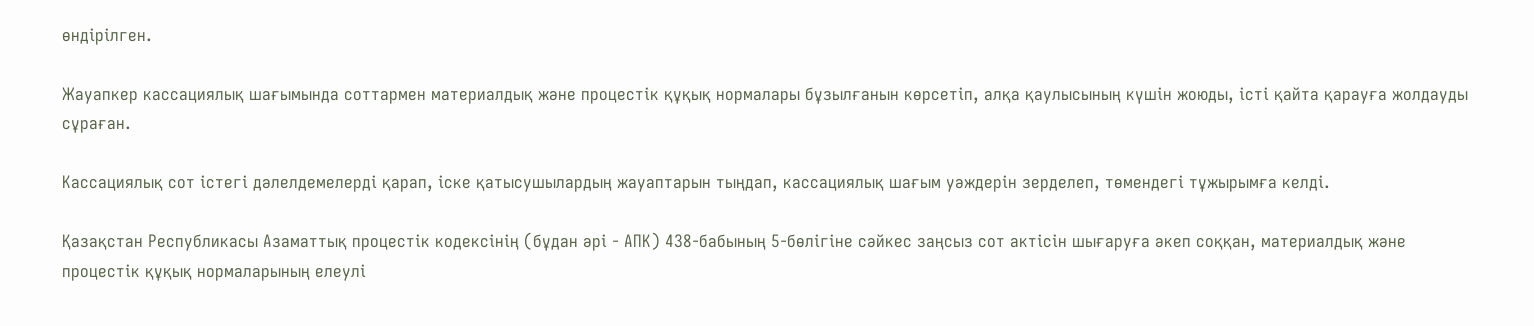өндірілген.

Жауапкер кассациялық шағымында соттармен материалдық және процестік құқық нормалары бұзылғанын көрсетіп, алқа қаулысының күшін жоюды, істі қайта қарауға жолдауды сұраған.

Кассациялық сот істегі дәлелдемелерді қарап, іске қатысушылардың жауаптарын тыңдап, кассациялық шағым уәждерін зерделеп, төмендегі тұжырымға келді.

Қазақстан Республикасы Азаматтық процестік кодексінің (бұдан әрі - АПК) 438-бабының 5-бөлігіне сәйкес заңсыз сот актiсiн шығаруға әкеп соққан, материалдық және процестік құқық нормаларының елеулi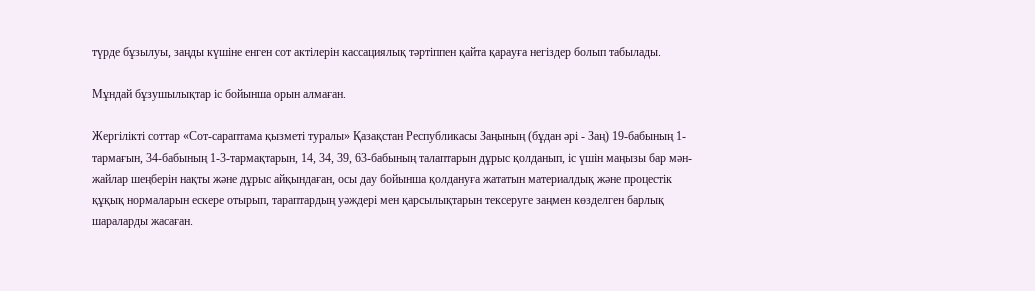түрде бұзылуы, заңды күшіне енген сот актілерін кассациялық тәртіппен қайта қарауға негiздер болып табылады.

Мұндай бұзушылықтар іс бойынша орын алмаған.

Жергілікті соттар «Сот-сараптама қызметі туралы» Қазақстан Республикасы Заңының (бұдан әрі - Заң) 19-бабының 1-тармағын, 34-бабының 1-3-тармақтарын, 14, 34, 39, 63-бабының талаптарын дұрыс қолданып, іс үшін маңызы бар мән-жайлар шеңберін нақты және дұрыс айқындаған, осы дау бойынша қолдануға жататын материалдық және процестік құқық нормаларын ескере отырып, тараптардың уәждері мен қарсылықтарын тексеруге заңмен көзделген барлық шараларды жасаған.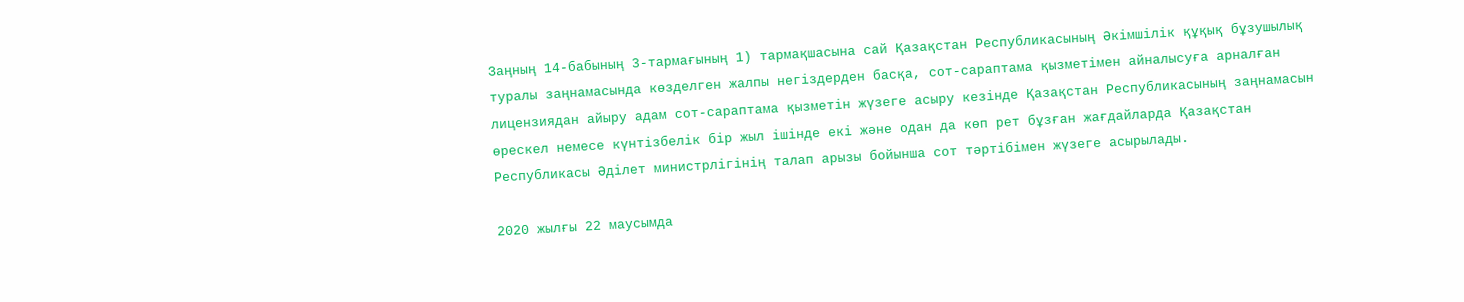Заңның 14-бабының 3-тармағының 1) тармақшасына сай Қазақстан Республикасының Әкімшілік құқық бұзушылық туралы заңнамасында көзделген жалпы негіздерден басқа, сот-сараптама қызметімен айналысуға арналған лицензиядан айыру адам сот-сараптама қызметін жүзеге асыру кезінде Қазақстан Республикасының заңнамасын өрескел немесе күнтізбелік бір жыл ішінде екі және одан да көп рет бұзған жағдайларда Қазақстан Республикасы Әділет министрлігінің талап арызы бойынша сот тәртібімен жүзеге асырылады.

2020 жылғы 22 маусымда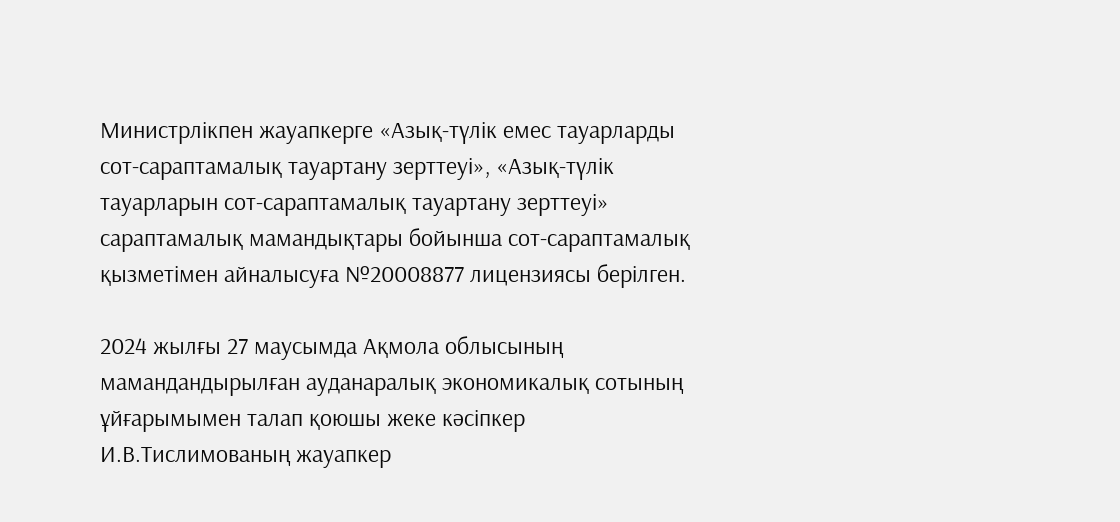Министрлікпен жауапкерге «Азық-түлік емес тауарларды сот-сараптамалық тауартану зерттеуі», «Азық-түлік тауарларын сот-сараптамалық тауартану зерттеуі» сараптамалық мамандықтары бойынша сот-сараптамалық қызметімен айналысуға №20008877 лицензиясы берілген.

2024 жылғы 27 маусымда Ақмола облысының мамандандырылған ауданаралық экономикалық сотының ұйғарымымен талап қоюшы жеке кәсіпкер И.В.Тислимованың жауапкер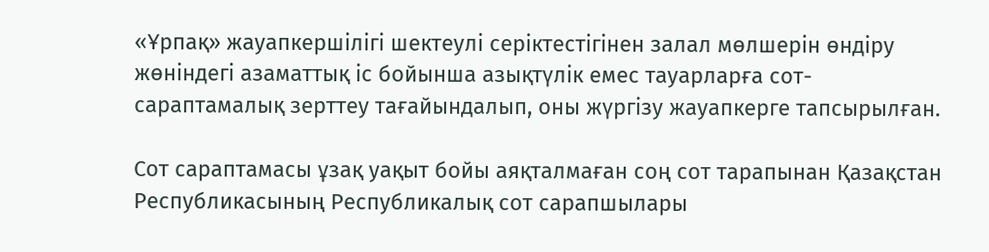«Ұрпақ» жауапкершілігі шектеулі серіктестігінен залал мөлшерін өндіру жөніндегі азаматтық іс бойынша азықтүлік емес тауарларға сот-сараптамалық зерттеу тағайындалып, оны жүргізу жауапкерге тапсырылған.

Сот сараптамасы ұзақ уақыт бойы аяқталмаған соң сот тарапынан Қазақстан Республикасының Республикалық сот сарапшылары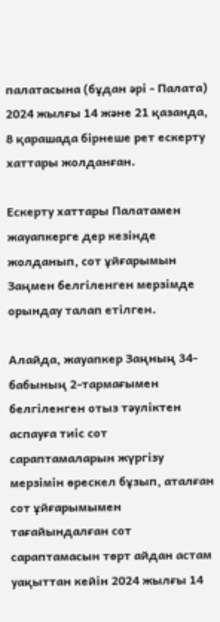палатасына (бұдан әрі - Палата) 2024 жылғы 14 және 21 қазанда, 8 қарашада бірнеше рет ескерту хаттары жолданған.

Ескерту хаттары Палатамен жауапкерге дер кезінде жолданып, сот ұйғарымын Заңмен белгіленген мерзімде орындау талап етілген.

Алайда, жауапкер Заңның 34-бабының 2-тармағымен белгіленген отыз тәуліктен аспауға тиіс сот сараптамаларын жүргізу мерзімін өрескел бұзып, аталған сот ұйғарымымен тағайындалған сот сараптамасын төрт айдан астам уақыттан кейін 2024 жылғы 14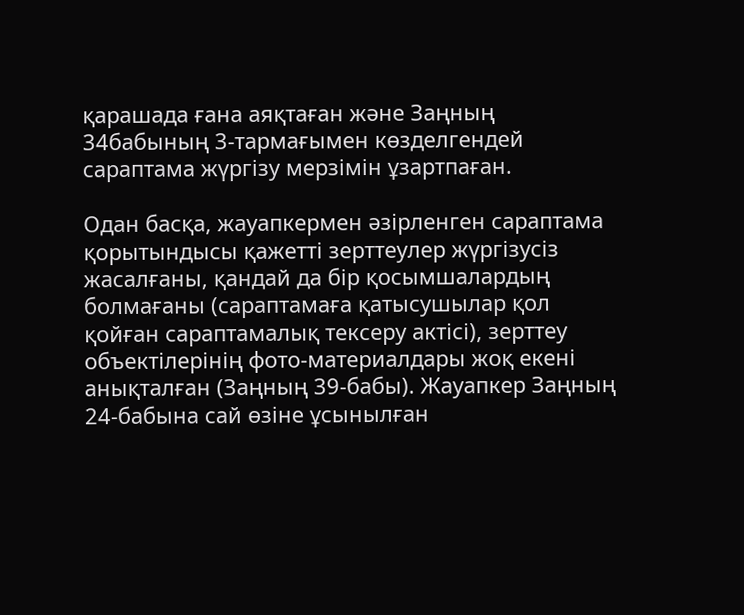қарашада ғана аяқтаған және Заңның 34бабының 3-тармағымен көзделгендей сараптама жүргізу мерзімін ұзартпаған.

Одан басқа, жауапкермен әзірленген сараптама қорытындысы қажетті зерттеулер жүргізусіз жасалғаны, қандай да бір қосымшалардың болмағаны (сараптамаға қатысушылар қол қойған сараптамалық тексеру актісі), зерттеу объектілерінің фото-материалдары жоқ екені анықталған (Заңның 39-бабы). Жауапкер Заңның 24-бабына сай өзіне ұсынылған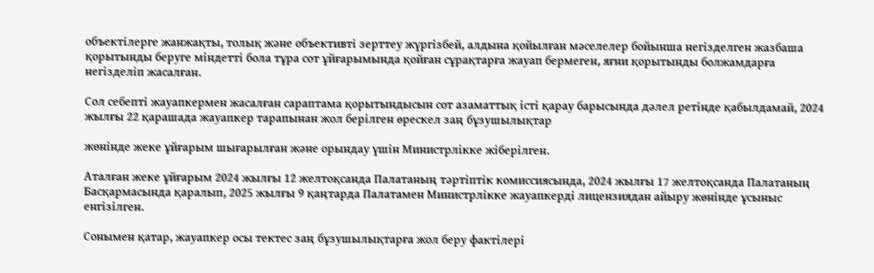объектілерге жанжақты, толық және объективті зерттеу жүргізбей, алдына қойылған мәселелер бойынша негізделген жазбаша қорытынды беруге міндетті бола тұра сот ұйғарымында қойған сұрақтарға жауап бермеген, яғни қорытынды болжамдарға негізделіп жасалған.

Сол себепті жауапкермен жасалған сараптама қорытындысын сот азаматтық істі қарау барысында дәлел ретінде қабылдамай, 2024 жылғы 22 қарашада жауапкер тарапынан жол берілген өрескел заң бұзушылықтар

жөнінде жеке ұйғарым шығарылған және орындау үшін Министрлікке жіберілген.

Аталған жеке ұйғарым 2024 жылғы 12 желтоқсанда Палатаның тәртіптік комиссиясында, 2024 жылғы 17 желтоқсанда Палатаның Басқармасында қаралып, 2025 жылғы 9 қаңтарда Палатамен Министрлікке жауапкерді лицензиядан айыру жөнінде ұсыныс енгізілген.

Сонымен қатар, жауапкер осы тектес заң бұзушылықтарға жол беру фактілері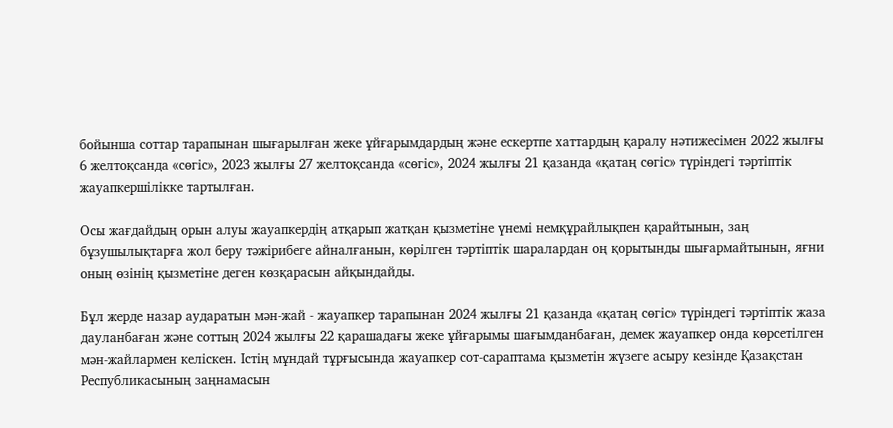бойынша соттар тарапынан шығарылған жеке ұйғарымдардың және ескертпе хаттардың қаралу нәтижесімен 2022 жылғы 6 желтоқсанда «сөгіс», 2023 жылғы 27 желтоқсанда «сөгіс», 2024 жылғы 21 қазанда «қатаң сөгіс» түріндегі тәртіптік жауапкершілікке тартылған.

Осы жағдайдың орын алуы жауапкердің атқарып жатқан қызметіне үнемі немқұрайлықпен қарайтынын, заң бұзушылықтарға жол беру тәжірибеге айналғанын, көрілген тәртіптік шаралардан оң қорытынды шығармайтынын, яғни оның өзінің қызметіне деген көзқарасын айқындайды.

Бұл жерде назар аударатын мән-жай - жауапкер тарапынан 2024 жылғы 21 қазанда «қатаң сөгіс» түріндегі тәртіптік жаза дауланбаған және соттың 2024 жылғы 22 қарашадағы жеке ұйғарымы шағымданбаған, демек жауапкер онда көрсетілген мән-жайлармен келіскен. Істің мұндай тұрғысында жауапкер сот-сараптама қызметін жүзеге асыру кезінде Қазақстан Республикасының заңнамасын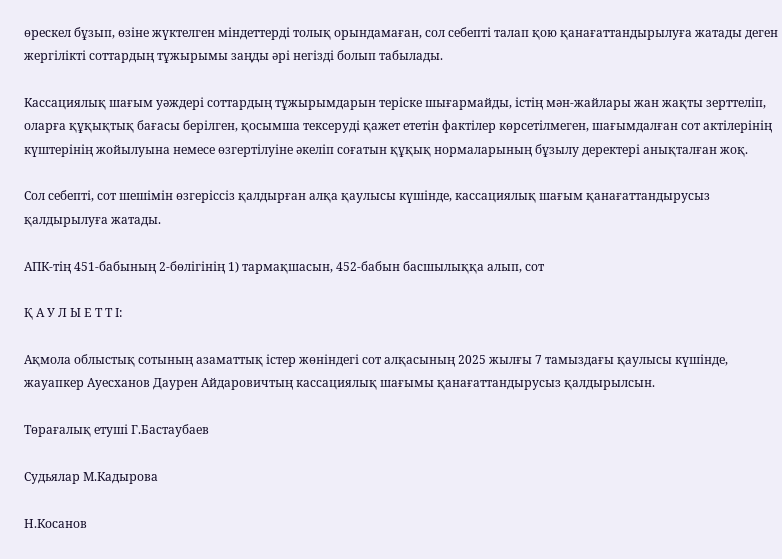өрескел бұзып, өзіне жүктелген міндеттерді толық орындамаған, сол себепті талап қою қанағаттандырылуға жатады деген жергілікті соттардың тұжырымы заңды әрі негізді болып табылады.

Кассациялық шағым уәждері соттардың тұжырымдарын теріске шығармайды, істің мән-жайлары жан жақты зерттеліп, оларға құқықтық бағасы берілген, қосымша тексеруді қажет ететін фактілер көрсетілмеген, шағымдалған сот актілерінің күштерінің жойылуына немесе өзгертілуіне әкеліп соғатын құқық нормаларының бұзылу деректері анықталған жоқ.

Сол себепті, сот шешімін өзгеріссіз қалдырған алқа қаулысы күшінде, кассациялық шағым қанағаттандырусыз қалдырылуға жатады.

АПК-тің 451-бабының 2-бөлігінің 1) тармақшасын, 452-бабын басшылыққа алып, сот

Қ А У Л Ы Е Т Т І:

Ақмола облыстық сотының азаматтық істер жөніндегі сот алқасының 2025 жылғы 7 тамыздағы қаулысы күшінде, жауапкер Ауесханов Даурен Айдаровичтың кассациялық шағымы қанағаттандырусыз қалдырылсын.

Төрағалық етуші Г.Бастаубаев

Судьялар М.Кадырова

Н.Косанов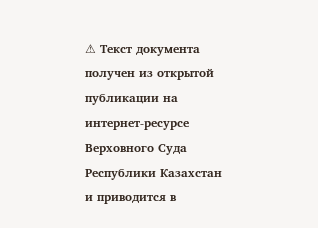⚠ Текст документа получен из открытой публикации на интернет-ресурсе Верховного Суда Республики Казахстан и приводится в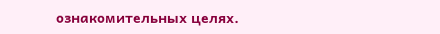ознакомительных целях.